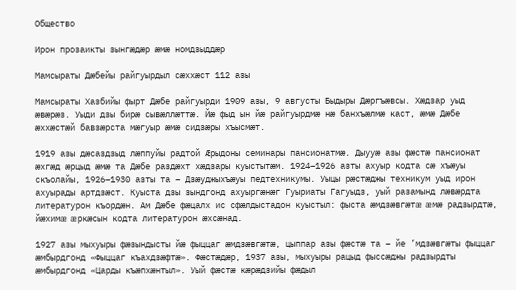Общество

Ирон прозаикты зынгæдæр æмæ номдзыддæр

Мамсыраты Дæбейы райгуырдыл сæххæст 112 азы

Мамсыраты Хазбийы фырт Дæбе райгуырди 1909 азы, 9 августы Быдыры Дæргъæвсы. Хæдзар уыд æвæрæз. Уыди дзы бирæ сывæллæттæ. Йæ фыд ын йæ райгуырдмæ нæ банхъæлмæ каст, æмæ Дæбе æххæстæй бавзæрста мæгуыр æмæ сидзæры хъысмæт.

1919 азы дæсаздзыд лæппуйы радтой Æрыдоны семинары пансионатмæ. Дыууæ азы фæстæ пансионат æхгæд æрцыд æмæ та Дæбе раздæхт хæдзары куыстытæм. 1924–1926 азты ахуыр кодта сæ хъæуы скъолайы, 1926–1930 азты та – Дзæуджыхъæуы педтехникумы. Уыцы рæстæджы техникум уыд ирон ахуырады артдзæст. Куыста дзы зындгонд ахуыргæнæг Гуыриаты Гагуыдз, уый разамынд лæвæрдта литературон къордæн. Ам Дæбе фæцалх ис сфæлдыстадон куыстыл: фыста æмдзæвгæтæ æмæ радзырдтæ, йæхимæ æркæсын кодта литературон æхсæнад.

1927 азы мыхуыры фæзындысты йæ фыццаг æмдзæвгæтæ, цыппар азы фæстæ та – йе ’мдзæвгæты фыццаг æмбырдгонд «Фыццаг къахдзæфтæ». Фæстæдæр, 1937 азы, мыхуыры рацыд фыссæджы радзырдты æмбырдгонд «Царды къæпхæнтыл». Уый фæстæ кæрæдзийы фæдыл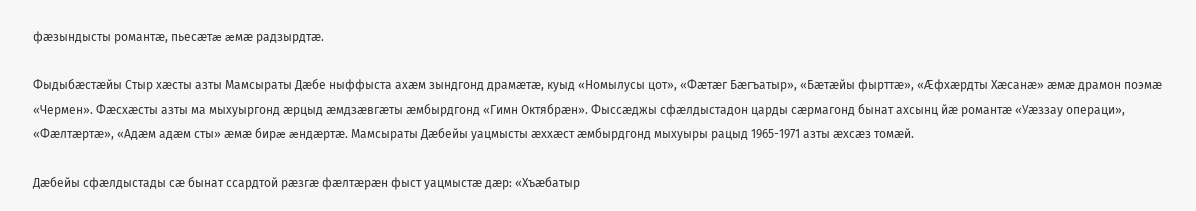фæзындысты романтæ, пьесæтæ æмæ радзырдтæ.

Фыдыбæстæйы Стыр хæсты азты Мамсыраты Дæбе ныффыста ахæм зындгонд драмæтæ, куыд «Номылусы цот», «Фæтæг Бæгъатыр», «Бæтæйы фырттæ», «Æфхæрдты Хæсанæ» æмæ драмон поэмæ «Чермен». Фæсхæсты азты ма мыхуыргонд æрцыд æмдзæвгæты æмбырдгонд «Гимн Октябрæн». Фыссæджы сфæлдыстадон царды сæрмагонд бынат ахсынц йæ романтæ «Уæззау операци», «Фæлтæртæ», «Адæм адæм сты» æмæ бирæ æндæртæ. Мамсыраты Дæбейы уацмысты æххæст æмбырдгонд мыхуыры рацыд 1965-1971 азты æхсæз томæй.

Дæбейы сфæлдыстады сæ бынат ссардтой рæзгæ фæлтæрæн фыст уацмыстæ дæр: «Хъæбатыр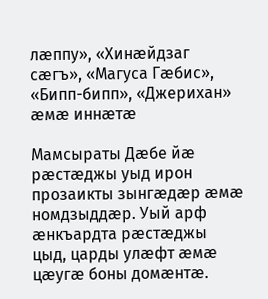лæппу», «Хинæйдзаг сæгъ», «Магуса Гæбис», «Бипп-бипп», «Джерихан» æмæ иннæтæ

Мамсыраты Дæбе йæ рæстæджы уыд ирон прозаикты зынгæдæр æмæ номдзыддæр. Уый арф æнкъардта рæстæджы цыд, царды улæфт æмæ цæугæ боны домæнтæ.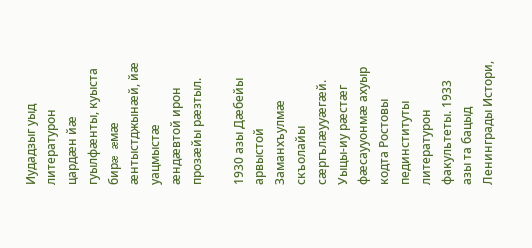Иудадзыг уыд литературон цардæн йæ гуылфæнты, куыста бирæ æмæ æнтыстджынæй, йæ уацмыстæ æндæвтой ирон прозæйы рæзтыл.

1930 азы Дæбейы арвыстой Заманхъулмæ скъолайы сæргълæууæгæй. Уыцы-иу рæстæг фæсаууонмæ ахуыр кодта Ростовы пединституты литературон факультеты. 1933 азы та бацыд Ленинграды Истори,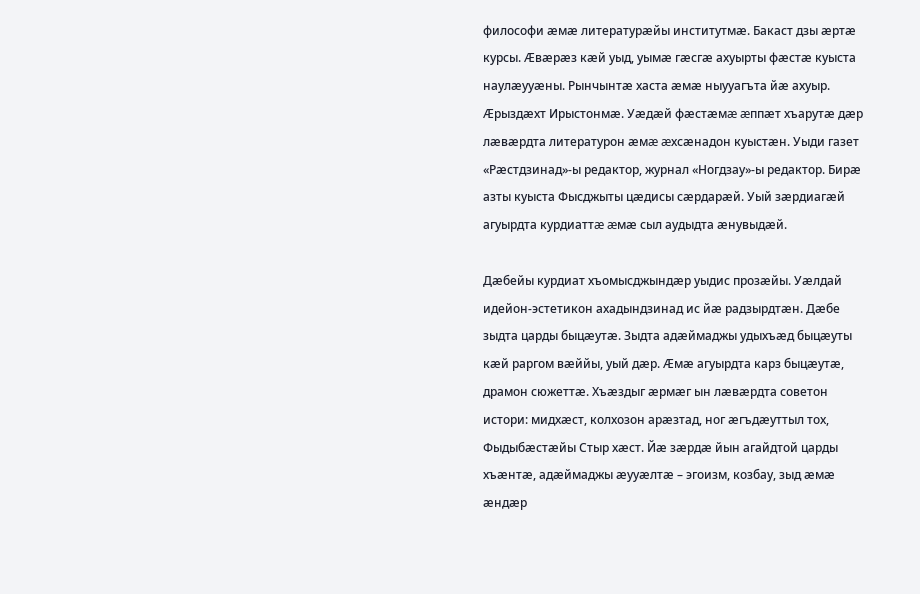философи æмæ литературæйы институтмæ. Бакаст дзы æртæ курсы. Æвæрæз кæй уыд, уымæ гæсгæ ахуырты фæстæ куыста наулæууæны. Рынчынтæ хаста æмæ ныууагъта йæ ахуыр. Æрыздæхт Ирыстонмæ. Уæдæй фæстæмæ æппæт хъарутæ дæр лæвæрдта литературон æмæ æхсæнадон куыстæн. Уыди газет «Рæстдзинад»-ы редактор, журнал «Ногдзау»-ы редактор. Бирæ азты куыста Фысджыты цæдисы сæрдарæй. Уый зæрдиагæй агуырдта курдиаттæ æмæ сыл аудыдта æнувыдæй.

Дæбейы курдиат хъомысджындæр уыдис прозæйы. Уæлдай идейон-эстетикон ахадындзинад ис йæ радзырдтæн. Дæбе зыдта царды быцæутæ. Зыдта адæймаджы удыхъæд быцæуты кæй раргом вæййы, уый дæр. Æмæ агуырдта карз быцæутæ, драмон сюжеттæ. Хъæздыг æрмæг ын лæвæрдта советон истори: мидхæст, колхозон арæзтад, ног æгъдæуттыл тох, Фыдыбæстæйы Стыр хæст. Йæ зæрдæ йын агайдтой царды хъæнтæ, адæймаджы æууæлтæ – эгоизм, козбау, зыд æмæ æндæр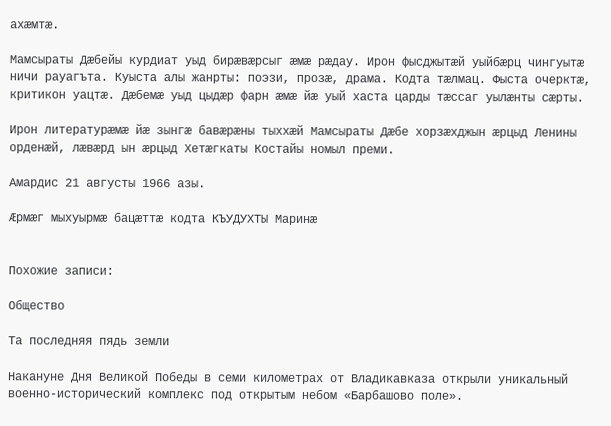ахæмтæ.

Мамсыраты Дæбейы курдиат уыд бирæвæрсыг æмæ рæдау. Ирон фысджытæй уыйбæрц чингуытæ ничи рауагъта. Куыста алы жанрты: поэзи, прозæ, драма. Кодта тæлмац. Фыста очерктæ, критикон уацтæ. Дæбемæ уыд цыдæр фарн æмæ йæ уый хаста царды тæссаг уылæнты сæрты.

Ирон литературæмæ йæ зынгæ бавæрæны тыххæй Мамсыраты Дæбе хорзæхджын æрцыд Ленины орденæй, лæвæрд ын æрцыд Хетæгкаты Костайы номыл преми.

Амардис 21 августы 1966 азы.

Æрмæг мыхуырмæ бацæттæ кодта КЪУДУХТЫ Маринæ


Похожие записи:

Общество

Та последняя пядь земли

Накануне Дня Великой Победы в семи километрах от Владикавказа открыли уникальный военно-исторический комплекс под открытым небом «Барбашово поле».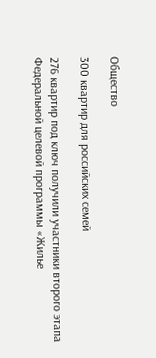Общество

300 квартир для российских семей

276 квартир под ключ получили участники второго этапа Федеральной целевой программы «Жилье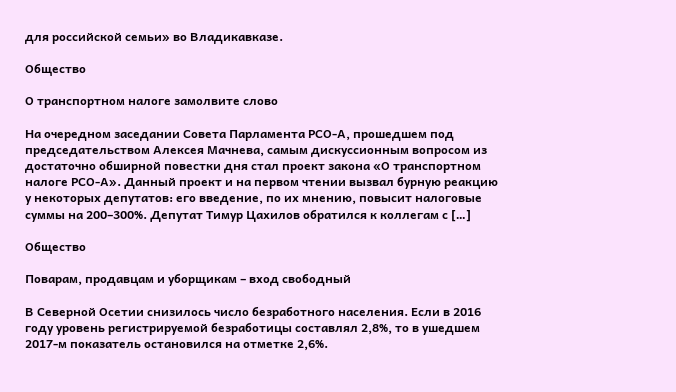для российской семьи» во Владикавказе.

Общество

О транспортном налоге замолвите слово

На очередном заседании Совета Парламента РСО-А, прошедшем под председательством Алексея Мачнева, самым дискуссионным вопросом из достаточно обширной повестки дня стал проект закона «О транспортном налоге РСО-А». Данный проект и на первом чтении вызвал бурную реакцию у некоторых депутатов: его введение, по их мнению, повысит налоговые суммы на 200–300%. Депутат Тимур Цахилов обратился к коллегам с […]

Общество

Поварам, продавцам и уборщикам – вход свободный

В Северной Осетии снизилось число безработного населения. Если в 2016 году уровень регистрируемой безработицы составлял 2,8%, то в ушедшем 2017-м показатель остановился на отметке 2,6%.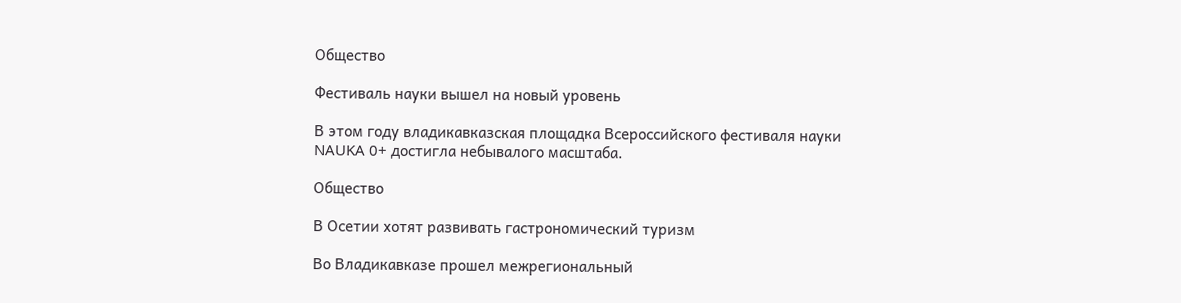Общество

Фестиваль науки вышел на новый уровень

В этом году владикавказская площадка Всероссийского фестиваля науки NAUKA 0+ достигла небывалого масштаба.

Общество

В Осетии хотят развивать гастрономический туризм

Во Владикавказе прошел межрегиональный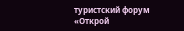туристский форум «Открой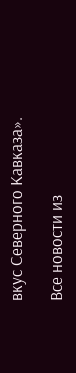вкус Северного Кавказа».

Все новости из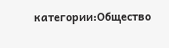категории:Общество